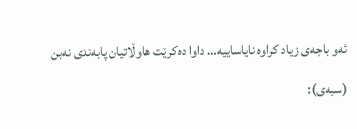ئەو باجەی زیاد کراوە نایاساییە… داوا دەکرێت هاوڵاتیان پابەندی نەبن

(سبەی):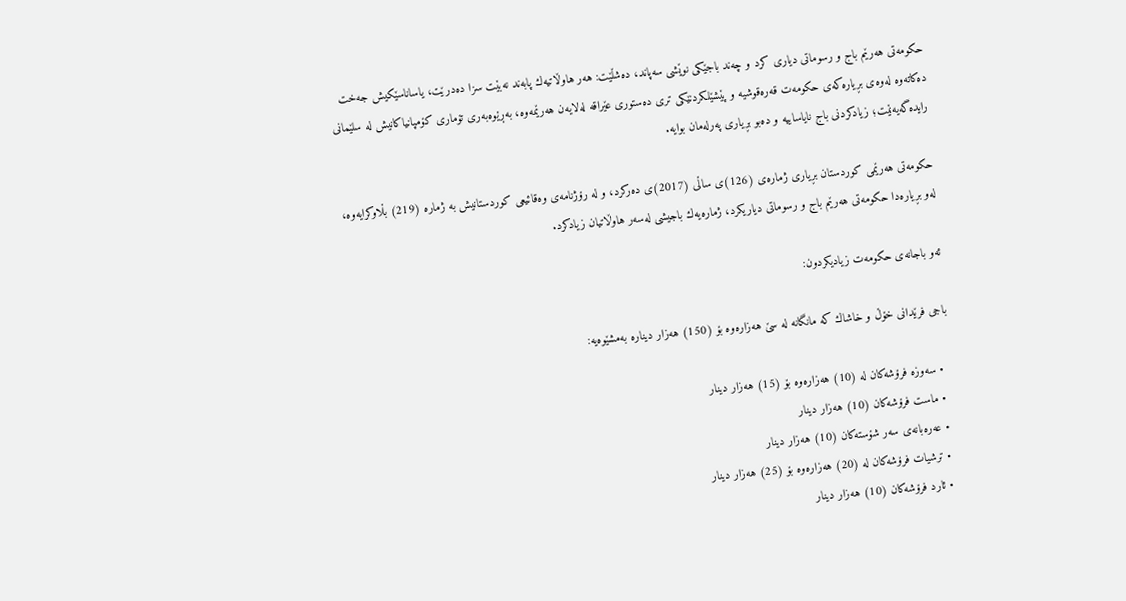حكومه‌تی هه‌رێم باج و رسوماتی دیاری كرد و چه‌ند باجێكی نوێشی سه‌پاند، ده‌شڵێت: هه‌ر هاوڵاتیه‌ك پابه‌ند نه‌بێت سزا ده‌درێت، یاساناسێكیش جەخت دەکاتەوە لەوەی بڕیاره‌كه‌ی حكومه‌ت قه‌ره‌قوشیه‌ و پێشێلكردنێكی تری ده‌ستوری عێراقه‌ له‌لایه‌ن هه‌رێمەوە، به‌ڕێوه‌به‌ری‌ تۆماری‌ كۆمپانیاكانیش له‌ سلێمانی رایدەگەیەنێت؛ ‌زیادكردنی‌ باج نایاساییه‌ و ده‌بو بڕیاری‌ په‌رله‌مان بوایه‌.

حكومه‌تی هه‌رێمی كوردستان بڕیاری ژماره‌ی (126)ی ساڵی (2017)ی ده‌ركرد، و له‌ رۆژنامه‌ی وه‌قائیعی كوردستانیش به‌ ژماره‌ (219) بڵاوكرایه‌وه‌، له‌و بڕیاره‌دا حكومه‌تی هه‌رێم باج و رسوماتی دیاریكرد، ژماره‌یه‌ك باجیشی له‌سه‌ر هاوڵاتیان زیادكرد.

ئه‌و باجانه‌ی حكومه‌ت زیادیكردون:

باجی فرێدانی خۆڵ و خاشاك كه‌ مانگانه‌ له‌ سێ هه‌زاره‌وه‌ بۆ (150) هه‌زار دیناره‌ به‌مشێوه‌یه‌:

  • سه‌وزه‌ فرۆشه‌كان له‌ (10) هه‌زاره‌وه‌ بۆ (15) هه‌زار دینار
  • ماست فرۆشه‌كان (10) هه‌زار دینار
  • عه‌ره‌بانه‌ی سه‌ر شۆسته‌كان (10) هه‌زار دینار
  • ترشیات فرۆشه‌كان له‌ (20) هه‌زاره‌وه‌ بۆ (25) هه‌زار دینار
  • ئارد فرۆشه‌كان (10) هه‌زار دینار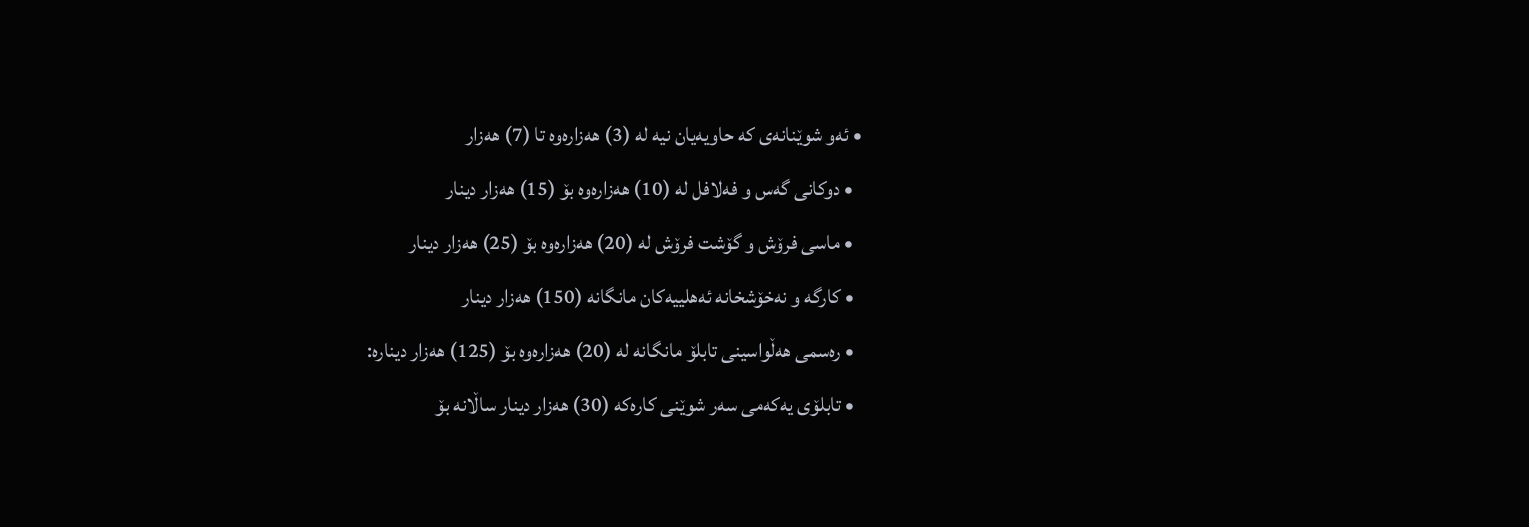• ئه‌و شوێنانه‌ی كه‌ حاویه‌یان نیه‌ له‌ (3) هه‌زاره‌وه‌ تا (7) هه‌زار
  • دوكانی گه‌س و فه‌لافل له‌ (10) هه‌زاره‌وه‌ بۆ (15) هه‌زار دینار
  • ماسی فرۆش و گۆشت فرۆش له‌ (20) هه‌زاره‌وه‌ بۆ (25) هه‌زار دینار
  • كارگه‌ و نه‌خۆشخانه‌ ئه‌هلییه‌كان مانگانه‌ (150) هه‌زار دینار
  • ره‌سمی هه‌ڵواسینی تابلۆ مانگانه‌ له‌ (20) هه‌زاره‌وه‌ بۆ (125) هه‌زار دیناره‌:
  • تابلۆی یه‌كه‌می سه‌ر شوێنی كاره‌كه‌ (30) هه‌زار دینار ساڵانه‌ بۆ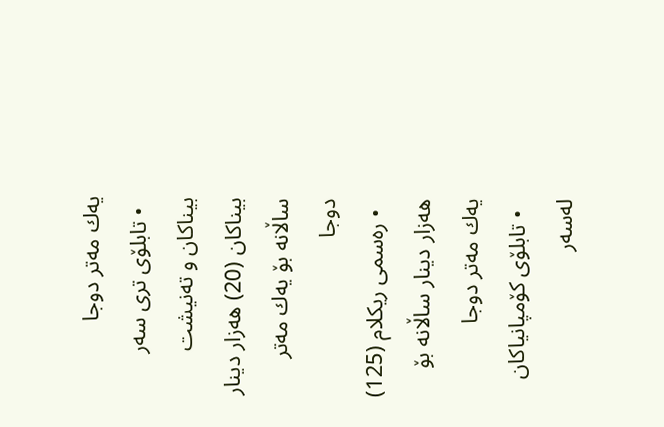یه‌ك مه‌تر دوجا
  • تابلۆی تری سه‌ر بیناكان و ته‌نیشت بیناكان (20) هه‌زار دینار ساڵانه‌ بۆ یه‌ك مه‌تر دوجا
  • ره‌سمی ریكلام (125) هه‌زار دینار ساڵانه‌ بۆ یه‌ك مه‌تر دوجا
  • تابلۆی كۆمپانیاكان له‌سه‌ر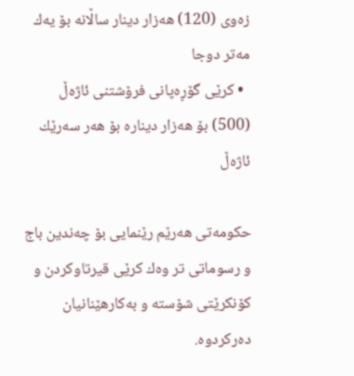زه‌وی (120) هه‌زار دینار ساڵانه‌ بۆ یه‌ك مه‌تر دوجا
  • كرێی گۆڕه‌پانی فرۆشتنی ئاژه‌ڵ (500) بۆ هه‌زار دیناره‌ بۆ هه‌ر سه‌رێك ئاژه‌ڵ

حكومه‌تی هه‌رێم رێنمایی بۆ چه‌ندین باج و رسوماتی تر وه‌ك كرێی قیرتاوكردن و كۆنكرێتی شۆسته‌ و به‌كارهێنانیان ده‌ركردوه‌.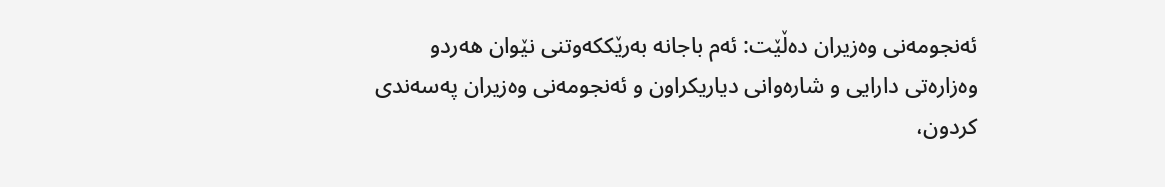ئه‌نجومه‌نی وه‌زیران ده‌ڵێت: ئه‌م باجانه‌ به‌رێككه‌وتنی نێوان هه‌ردو وه‌زاره‌تی دارایی و شاره‌وانی دیاریكراون و ئه‌نجومه‌نی وه‌زیران په‌سه‌ندی كردون،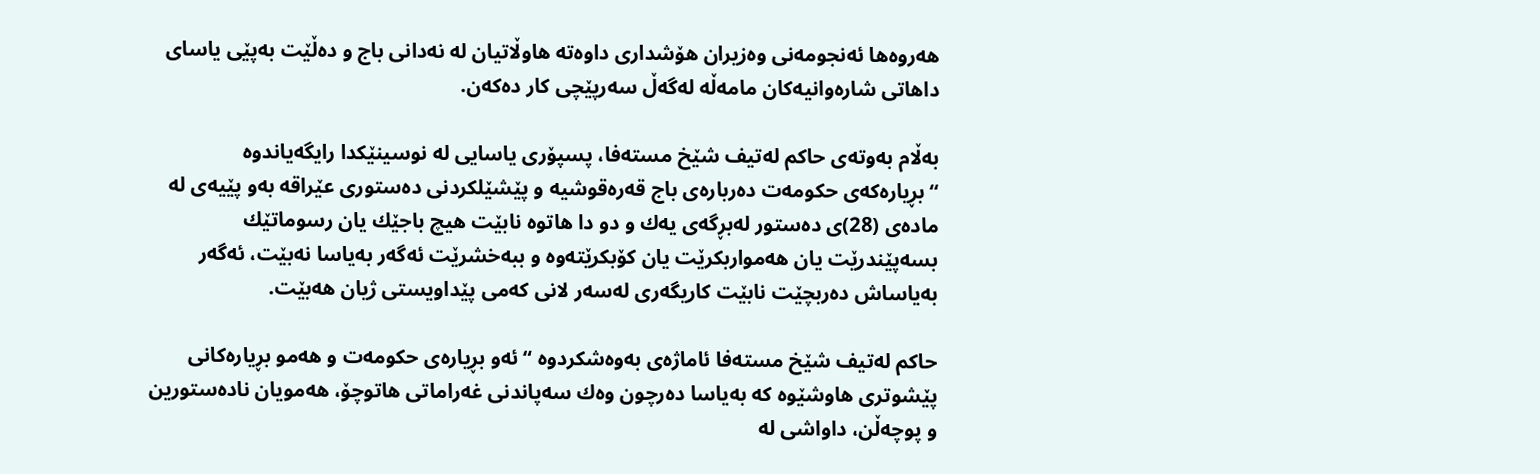هه‌روه‌ها ئه‌نجومه‌نی وه‌زیران هۆشداری داوه‌ته‌ هاوڵاتیان له‌ نه‌دانی باج و ده‌ڵێت به‌پێی یاسای داهاتی شاره‌وانیه‌كان مامه‌ڵه‌ له‌گه‌ڵ سه‌رپێچی كار ده‌كه‌ن.

بەڵام بەوتەی حاكم له‌تیف شێخ مسته‌فا، پسپۆری یاسایی له‌ نوسینێكدا رایگه‌یاندوه‌ “بڕیاره‌كه‌ی حكومه‌ت ده‌رباره‌ی باج قه‌ره‌قوشیه‌ و پێشێلكردنی ده‌ستوری عێراقه‌ به‌و پێیه‌ی له‌ ماده‌ی (28)ی ده‌ستور له‌بڕگه‌ی یه‌ك و دو دا هاتوه‌ نابێت هیچ باجێك یان رسوماتێك بسه‌پێندرێت یان هه‌مواربكرێت یان كۆبكرێته‌وه‌ و ببه‌خشرێت ئه‌گه‌ر به‌یاسا نه‌بێت، ئه‌گه‌ر به‌یاساش ده‌ربچێت نابێت كاریگه‌ری له‌سه‌ر لانی كه‌می پێداویستی ژیان هه‌بێت.

حاكم له‌تیف شێخ مسته‌فا ئاماژەی بەوەشکردوە “ئه‌و بڕیاره‌ی حكومه‌ت و هه‌مو بڕیاره‌كانی پێشوتری هاوشێوه‌ كه‌ به‌یاسا ده‌رچون وه‌ك سه‌پاندنی غه‌راماتی هاتوچۆ، هه‌مویان ناده‌ستورین و پوچه‌ڵن، داواشی له‌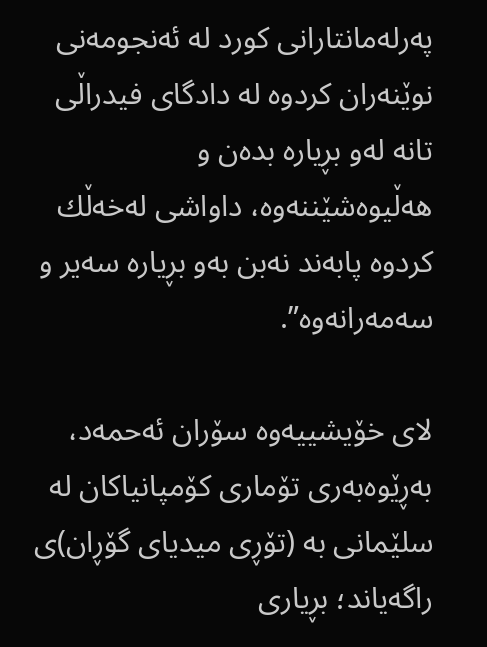په‌رله‌مانتارانی كورد له‌ ئه‌نجومه‌نی نوێنه‌ران كردوه‌ له‌ دادگای فیدراڵی تانه‌ له‌و بڕیاره‌ بده‌ن و هه‌ڵیوه‌شێننه‌وه‌، داواشی له‌خه‌ڵك كردوه‌ پابه‌ند نه‌بن به‌و بڕیاره‌ سه‌یر و سه‌مه‌رانه‌وه‌”.

لای خۆیشییەوە سۆران ئه‌حمه‌د، به‌ڕێوه‌به‌ری تۆماری‌ كۆمپانیاكان له‌ سلێمانی‌ بە (تۆڕی میدیای گۆڕان)ی راگەیاند؛ بڕیاری‌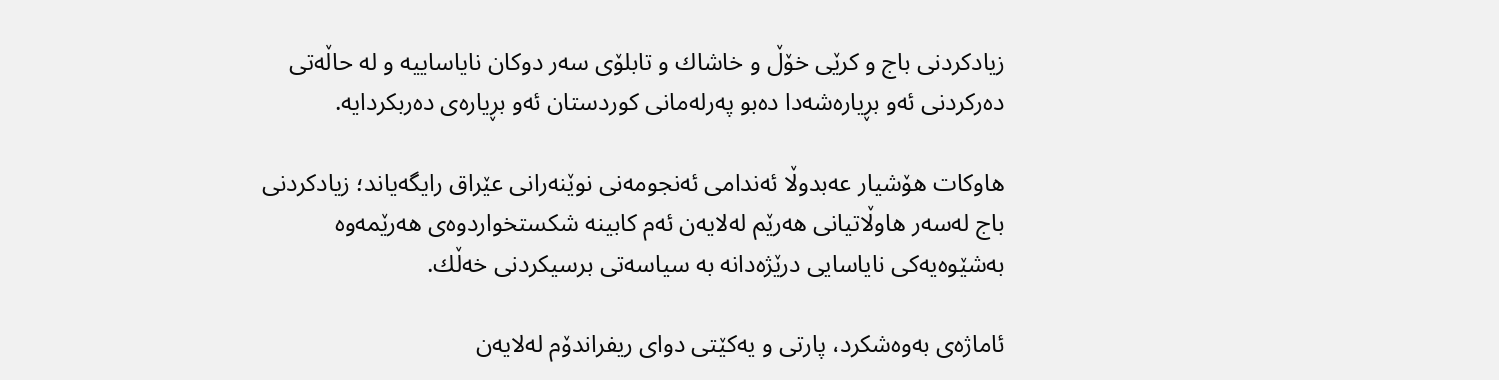زیادكردنی‌ باج و كرێی‌ خۆڵ و خاشاك و تابلۆی‌ سه‌ر دوكان نایاساییه‌ و له‌ حاڵه‌تی‌ ده‌ركردنی‌ ئه‌و بڕیاره‌شه‌دا ده‌بو په‌رله‌مانی‌ كوردستان ئه‌و بڕیاره‌ی‌ ده‌ربكردایه‌.

هاوكات هۆشیار عه‌بدوڵا ئه‌ندامی ئه‌نجومه‌نی نوێنه‌رانی عێراق رایگه‌یاند؛ زیادكردنی باج له‌سه‌ر هاوڵاتیانی هه‌رێم له‌لایه‌ن ئه‌م كابینه‌ شكستخواردوه‌ی هه‌رێمه‌وه‌ به‌شێوه‌یه‌كی نایاسایی درێژه‌دانه‌ به‌ سیاسه‌تی برسیكردنی خه‌ڵك.

ئاماژەی بەوەشکرد، پارتی و یه‌كێتی دوای ریفراندۆم له‌لایه‌ن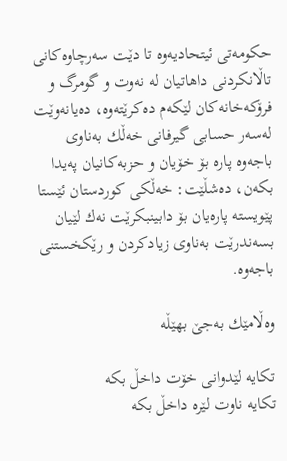حكومه‌تی ئیتحادیه‌وه‌ تا دێت سه‌رچاوه‌كانی تاڵانكردنی داهاتیان له‌ نه‌وت و گومرگ و فرۆكه‌خانه‌كان لێكه‌م ده‌كرێته‌وه‌، ده‌یانه‌وێت له‌سه‌ر حسابی گیرفانی خه‌ڵك به‌ناوی باجه‌وه‌ پاره‌ بۆ خۆیان و حزبه‌كانیان په‌یدا بكه‌ن، ده‌شڵێت: خه‌ڵكی كوردستان ئێستا پێویسته‌ پاره‌یان بۆ دابینبكرێت نه‌ك لێیان بسه‌ندرێت به‌ناوی زیادكردن و رێكخستنی باجه‌وه‌.

وەڵامێك بەجێ بهێڵە

تکایە لێدوانی خۆت داخڵ بکە
تکایە ناوت لێرە داخڵ بکە